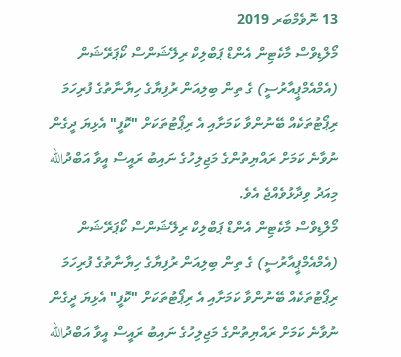13 ނޮވެމްބަރ 2019
މޯލްޑިވްސް މާކެޓިން އެންޑް ޕަބްލިކް ރިލޭޝަންސް ކޯޕަރޭޝަން (އެމްއެމްޕީއާރުސީ) ގެ ތިން ބިލިއަން ރުފިޔާގެ ހިޔާނާތުގެ ފުރިހަމަ ރިޕޯޓުތަކެއް ބޭނުންވާ ކަމަށާއި އެ ރިޕޯޓުތަކަށް "ކޮފީ" އެޅިޔަ ދީގެން ނުވާނެ ކަމަށް ރައްޔިތުންގެ މަޖިލިހުގެ ނައިބު ރައީސް އީވާ އަބްދުالله މިއަދު ވިދާޅުވެއްޖެ އެވެ.
މޯލްޑިވްސް މާކެޓިން އެންޑް ޕަބްލިކް ރިލޭޝަންސް ކޯޕަރޭޝަން (އެމްއެމްޕީއާރުސީ) ގެ ތިން ބިލިއަން ރުފިޔާގެ ހިޔާނާތުގެ ފުރިހަމަ ރިޕޯޓުތަކެއް ބޭނުންވާ ކަމަށާއި އެ ރިޕޯޓުތަކަށް "ކޮފީ" އެޅިޔަ ދީގެން ނުވާނެ ކަމަށް ރައްޔިތުންގެ މަޖިލިހުގެ ނައިބު ރައީސް އީވާ އަބްދުالله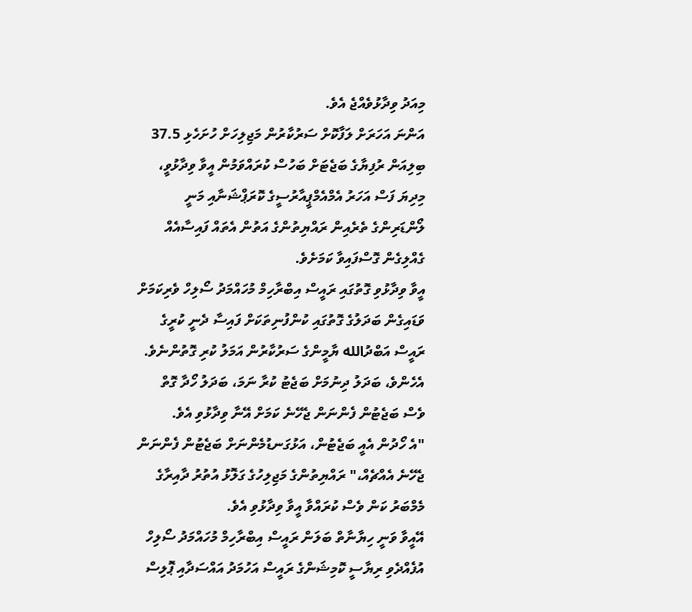މިއަދު ވިދާޅުވެއްޖެ އެވެ.
އަންނަ އަހަރަށް ލަފާކޮށް ސަރުކާރުން މަޖިލިހަށް ހުށަހެޅި 37.5 ބިލިއަން ރުފިޔާގެ ބަޖެޓަށް ބަހުސް ކުރައްވަމުން އީވާ ވިދާޅުވީ، މިދިޔަ ފަސް އަހަރު އެމްއެމްޕީއާރުސީގެ ކޮރަޕްޝަނާއި މަނީ ލޯންޑަރިންގެ ތެރެއިން ރައްޔިތުންގެ އަތުން އެތައް ފައިސާއެއް ގެއްލިގެން ގޮސްފައިވާ ކަމަށެވެ.
އީވާ ވިދާޅުވި ގޮތުގައި ރައީސް އިބްރާހިމް މުހައްމަދު ސޯލިހް ވެރިކަމަށް ވަޑައިގެން ބަދަލުގެ ގޮތުގައި ކުންފުނިތަކަށް ފައިސާ ދެނީ ކުރީގެ ރައީސް އަބްދުالله ޔާމީންގެ ސަރުކާރުން އަމަލު ކުރި ގޮތުންނެވެ. އެހެންވެ، ބަދަލު ދިނުމަށް ބަޖެޓު ކުރާ ނަމަ، ބަދަލު ހޯދާ ގޮތް ވެސް ބަޖެޓުން ފެންނަން ޖެހޭނެ ކަމަށް އޭނާ ވިދާޅުވި އެވެ.
"އެ ހޯދުން އެއީ ބަޖެޓުން، އަޅުގަނޑުމެންނަށް ބަޖެޓުން ފެންނަން ޖެހޭނެ އެއްޗެއް،" ރައްޔިތުންގެ މަޖިލިހުގެ ގަލޮޅު އުތުރު ދާއިރާގެ މެމްބަރު ކަން ވެސް ކުރައްވާ އީވާ ވިދާޅުވި އެވެ.
އޭއީވާ ވަނީ ހިޔާނާތް ބަލަން ރައީސް އިބްރާހިމް މުހައްމަދު ސޯލިހް އުފެއްދެވި ރިޔާސީ ކޮމިޝަންގެ ރައީސް އަހުމަދު އައްސަދާއި ޕޮލިސް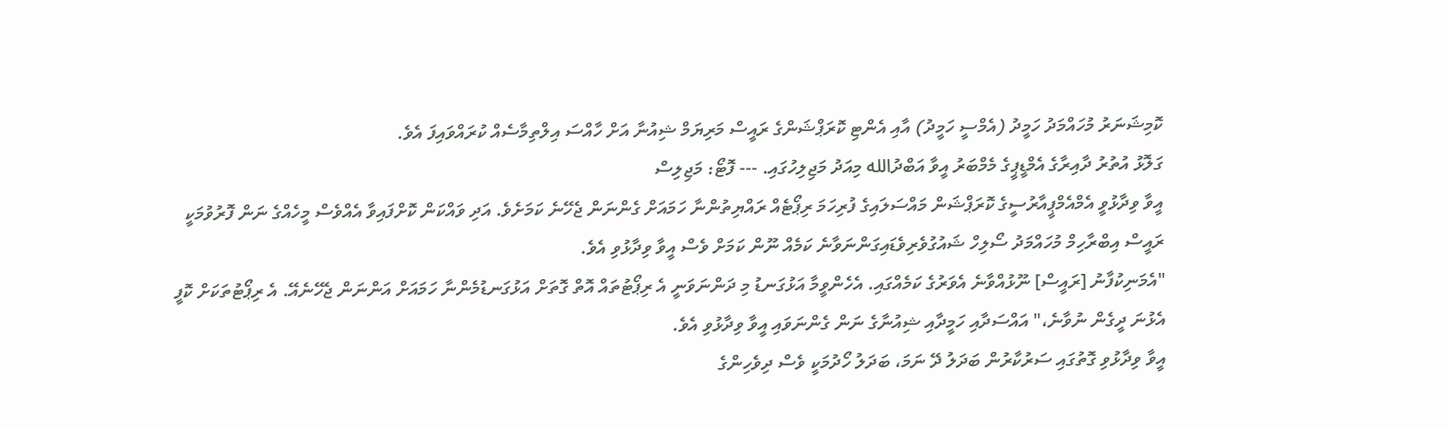ކޮމިޝަނަރު މުހައްމަދު ހަމީދު (އެމްސީ ހަމީދު) އާއި އެންޓި ކޮރަޕްޝަންގެ ރައީސް މަރިޔަމް ޝިއުނާ އަށް ހާއްސަ އިލްތިމާސެއް ކުރައްވައިފަ އެވެ.
ގަލޮޅު އުތުރު ދާއިރާގެ އެމްޑީޕީގެ މެމްބަރު އީވާ އަބްދުالله މިއަދު މަޖިލިހުގައި. --- ފޮޓޯ: މަޖިލިސް
އީވާ ވިދާޅުވީ އެމްއެމްޕީއާރުސީގެ ކޮރަޕްޝަން މައްސަލައިގެ ފުރިހަމަ ރިޕޯޓެއް ރައްޔިތުންނާ ހަމައަށް ގެންނަން ޖެހޭނެ ކަމަށެވެ. އަދި ވައްކަން ކޮށްފައިވާ އެއްވެސް މީހެއްގެ ނަން ފޮރުވުމަކީ ރައީސް އިބްރާހިމް މުހައްމަދު ސޯލިހް ޝައުގުވެރިވެޑައިގަންނަވާނެ ކަމެއް ނޫން ކަމަށް ވެސް އީވާ ވިދާޅުވި އެވެ.
"އެމަނިކުފާނު [ރައީސް] ނޫޅުއްވާނެ އެވަރުގެ ކަމެއްގައި. އެހެންވީމާ އަޅުގަނޑު މި ދަންނަވަނީ އެ ރިޕޯޓުތައް އޮތް ގޮތަށް އަޅުގަނޑުމެންނާ ހަމައަށް އަންނަން ޖެހޭނެއޭ. އެ ރިޕޯޓުތަކަށް ކޮފީ އެޅުނަ ދީގެން ނުވާނެ،" އައްސަދާއި ހަމީދާއި ޝިއުނާގެ ނަން ގެންނަވައި އީވާ ވިދާޅުވި އެވެ.
އީވާ ވިދާޅުވި ގޮތުގައި ސަރުކާރުން ބަދަލު ދޭ ނަމަ، ބަދަލު ހޯދުމަކީ ވެސް ދިވެހިންގެ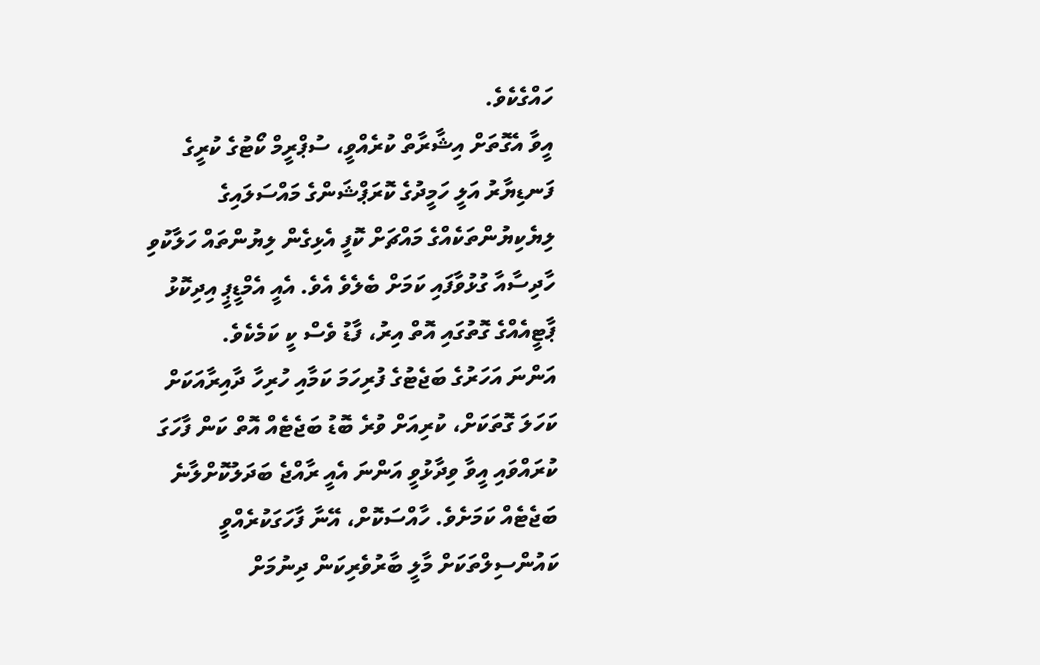ހައްގެކެވެ.
އީވާ އެގޮތަށް އިޝާރާތް ކުރެއްވީ، ސުޕްރީމް ކޯޓުގެ ކުރީގެ ފަނޑިޔާރު އަލީ ހަމީދުގެ ކޮރަޕްޝަންގެ މައްސަލައިގެ ލިޔެކިޔުންތަކެއްގެ މައްޗަށް ކޮފީ އެޅިގެން ލިޔުންތައް ހަލާކުވި ހާދިސާއާ ގުޅުވާފައި ކަމަށް ބެލެވެ އެވެ. އެއީ އެމްޑީޕީ އިދިކޮޅު ޕާޓީއެއްގެ ގޮތުގައި އޮތް އިރު، ފާޑު ވެސް ކީ ކަމެކެވެ.
އަންނަ އަހަރުގެ ބަޖެޓުގެ ފުރިހަމަ ކަމާއި ހުރިހާ ދާއިރާއަކަށް ކަހަލަ ގޮތަކަށް، ކުރިއަށް ވުރެ ބޮޑު ބަޖެޓެއް އޮތް ކަން ފާހަގަ ކުރައްވައި އީވާ ވިދާޅުވީ އަންނަ އެއީ ރާއްޖެ ބަދަލުކޮށްލާނެ ބަޖެޓެއް ކަމަށެވެ. ހާއްސަކޮށް، އޭނާ ފާހަގަކުރެއްވީ ކައުންސިލްތަކަށް މާލީ ބާރުވެރިކަން ދިނުމަށް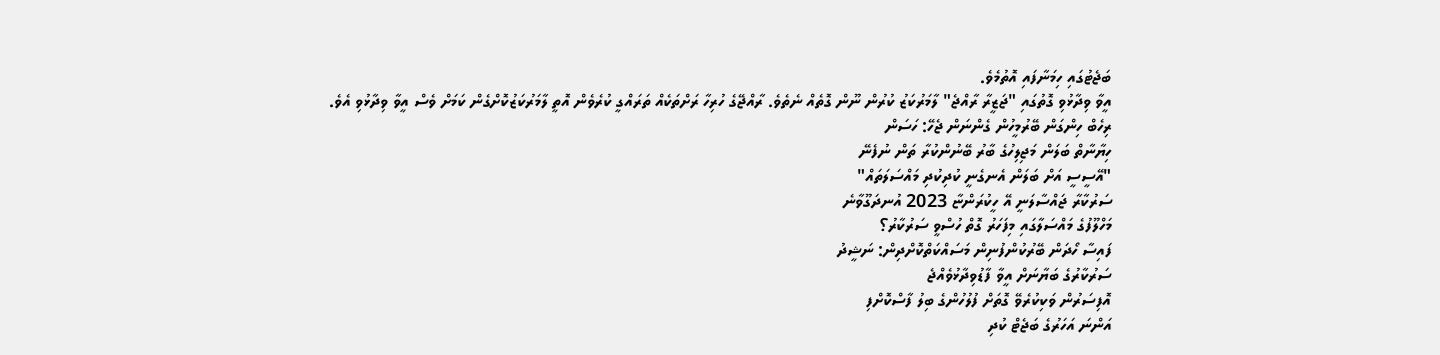ބަޖެޓުގައި ހިމަނާފައި އޮތުމެވެ.
އީވާ ވިދާޅުވި ގޮތުގައި "ޖަޒީރާ ރާއްޖެ" ލާމަރުކަޒު ކުރުން ނޫން ގޮތެއް ނެތެވެ. ރާއްޖޭގެ ހުރިހާ ރަށްތަކެއް ތަރައްގީ ކުރެވެން އޮތީ ލާމަރުކަޒުކޮށްގެން ކަމަށް ވެސް އީވާ ވިދާޅުވި އެވެ.
ރިހެބް ހިންގަން ބޭރުމީހުން ގެންނަން ޖެހޭ: ހަސަން
ހިޔާނާތް ބަލަން މަޖިލިހުގެ ބާރު ބޭނުންކުރާ ތަން ނުފެނޭ
"އޭސީސީ އަށް ބަލަން އެނގެނީ ކުދިކުދި މައްސަލަތައް"
ސަރުކާރާ ޖައްސާލަނީ އޭ ހީކުރަންޏާ 2023 އުނދަގޫވާނެ
މަހްލޫފުގެ މައްސަލާގައި މިފަހަރު ގޮތް ހުސްވީ ސަރުކާރު؟
ފައިސާ ހޯދަން ބޭރުކުންފުނިން މަސައްކަތްކޮށްދިން: ނަޝީދު
ސަރުކާރުގެ ބަޔާނަށް އީވާ ފާޑުވިދާޅުވެއްޖެ
އޮފިސަރުން ވަކިކުރެވޭ ގޮތަށް ފުލުހުންގެ ބިލު ފާސްކޮށްފި
އަންނަ އަހަރުގެ ބަޖެޓް ކުދި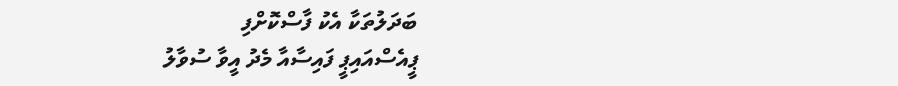ބަދަލުތަކާ އެކު ފާސްކޮށްފި
ޕީއެސްއައިޕީ ފައިސާއާ މެދު އީވާ ސުވާލު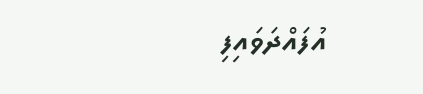އުފައްދަވައިފި